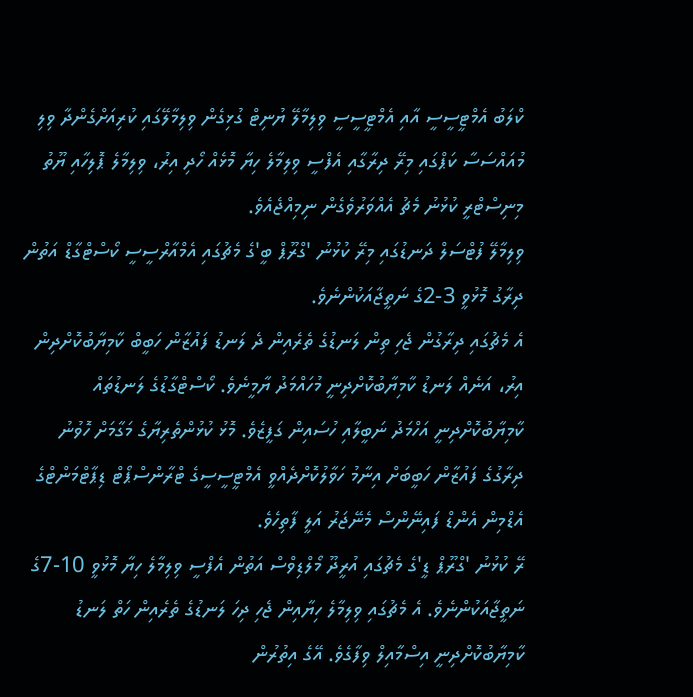ކްލަބު އެމްޓީސީސީ އާއި އެމްޓީސީސީ ވިލިމާލޭ ޔުނިޓް ގުޅިގެން ވިލިމާލޭގައި ކުރިއަށްގެންދާ ވިލި މުއައްސަސާ ކަޕްގައި މިރޭ ދިރާގާއި އެފްސީ ވިލިމާލެ ހިޔާ މޮޅެއް ހޯދި އިރު، ވިލިމާލެ ޕޮލިހާއި ޔޫތު މިނިސްޓްރީ ކުޅުނު މެޗު އެއްވަރުވެގެން ނިމިއްޖެއެވެ.
ވިލިމާލޭ ފުޓްސަލް ދަނޑުގައި މިރޭ ކުޅުނު 'ގްރޫޕް ބީ'ގެ މެޗުގައި އެމްއާރްސީސީ ކޯސްޓްގާޑް އަތުން ދިރާގު މޮޅުވީ 3-2ގެ ނަތީޖާއަކުންނެވެ.
އެ މެޗުގައި ދިރާގުން ޖެހި ތިން ލަނޑުގެ ތެރެއިން ދެ ލަނޑު ފައުޒާން ހަބީބް ކާމިޔާބުކޮށްދިން އިރު، އަނެއް ލަނޑު ކާމިޔާބުކޮށްދިނީ މުހައްމަދު ޔާމީނެވެ. ކޯސްޓްގާޑުގެ ލަނޑުތައް ކާމިޔާބުކޮށްދިނީ އަހްމަދު ނަބީލާއި ހުސައިން ގަފީޒެވެ. މޮޅު ކުޅުންތެރިޔާގެ މަގާމަށް ހޮވުނު ދިރާގުގެ ފައުޒާން ހަބީބަށް އިނާމު ހަވާލުކޮށްދެއްވީ އެމްޓީސީސީގެ ޓްރާންސްޕޯޓް ޑިޕާޓްމަންޓްގެ އެޑްމިން އެންޑް ފައިނޭންސް މެނޭޖަރު އަލީ ފާތިހެވެ.
ރޭ ކުޅުނު 'ގްރޫޕް ޑީ'ގެ މެޗުގައި އުރީދޫ މޯލްޑިވްސް އަތުން އެފްސީ ވިލިމާލެ ހިޔާ މޮޅުވީ 10-7ގެ ނަތީޖާއަކުންނެވެ. އެ މެޗުގައި ވިލިމާލެ ހިޔާއިން ޖެހި ދިހަ ލަނޑުގެ ތެރެއިން ހަތް ލަނޑު ކާމިޔާބުކޮށްދިނީ އިސްމާއިލް ވިފާގެވެ. އޭގެ އިތުރުން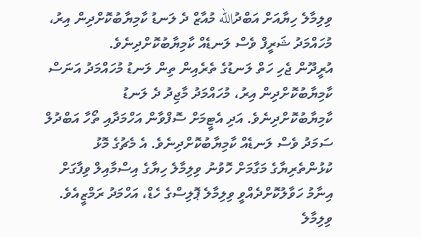ވިލިމާލެ ހިޔާއަށް އަބްދުالله މުއާޒް ދެ ލަނޑު ކާމިޔާބުކޮށްދިން އިރު، މުހައްމަދު ޝަރީފް ވެސް ލަނޑެއް ކާމިޔާބުކޮށްދިނެވެ.
އުރީދޫން ޖެހި ހަތް ލަނޑުގެ ތެރެއިން ތިން ލަނޑު މުހައްމަދު އަނަސް ކާމިޔާބުކޮށްދިން އިރު، މުހައްމަދު މާޖިދު ދެ ލަނޑު ކާމިޔާބުކޮށްދިނެވެ. އަދި އެޓީމަށް ސޮފްވާން އަހްމަދާއި ތޯހާ އަބްދުލް ސަމަދު ވެސް ލަނޑެއް ކާމިޔާބުކޮށްދިނެވެ. އެ މެޗުގެ މޮޅު ކުޅުންތެރިޔާގެ މަގާމަށް ހޮވުނު ވިލިމާލެ ހިޔާގެ އިސްމާއިލް ވިފާގަށް އިނާމު ހަވާލުކޮށްދެއްވީ ވިލިމާލެ ޕޮލިސްގެ ހެޑް، އަހްމަދު ރަމްޒީއެވެ.
ވިލިމާލެ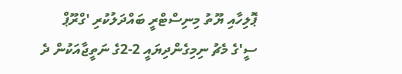ޕޮލިހާއި ޔޫތު މިނިސްޓްރީ ބައްދަލުކުރި 'ގްރޫޕް ސީ'ގެ މެޗު ނިމިގެންދިޔައީ 2-2ގެ ނަތީޖާއަކުން ދެ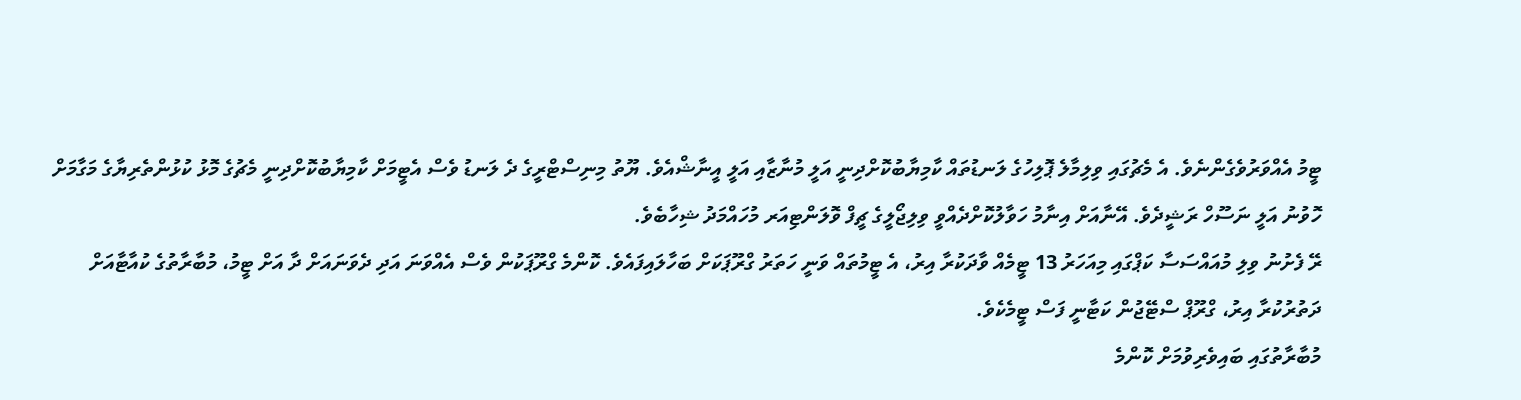ޓީމު އެއްވަރުވެގެންނެވެ. އެ މެޗުގައި ވިލިމާލެ ޕޮލިހުގެ ލަނޑުތައް ކާމިޔާބުކޮށްދިނީ އަލީ މުނާޒާއި އަލީ އީނާޝްއެވެ. ޔޫތު މިނިސްޓްރީގެ ދެ ލަނޑު ވެސް އެޓީމަށް ކާމިޔާބުކޮށްދިނީ މެޗުގެ މޮޅު ކުޅުންތެރިޔާގެ މަގާމަށް ހޮވުނު އަލީ ނަސޫހް ރަޝީދެވެ. އޭނާއަށް އިނާމު ހަވާލުކޮށްދެއްވީ ވިލިޖޯލީގެ ޗީފް ވޮލަންޓިއަރ މުހައްމަދު ޝިހާބެވެ.
ރޭ ފެށުނު ވިލި މުއައްސަސާ ކަޕްގައި މިއަހަރު 13 ޓީމެއް ވާދަކުރާ އިރު، އެ ޓީމުތައް ވަނީ ހަތަރު ގްރޫޕަކަށް ބަހާލައިފައެވެ. ކޮންމެ ގްރޫޕަކުން ވެސް އެއްވަނަ އަދި ދެވަނައަށް ދާ އަށް ޓީމު، މުބާރާތުގެ ކުއާޓާއަށް ދަތުރުކުރާ އިރު، ގްރޫޕް ސްޓޭޖުން ކަޓާނީ ފަސް ޓީމެކެވެ.
މުބާރާތުގައި ބައިވެރިވުމަށް ކޮންމެ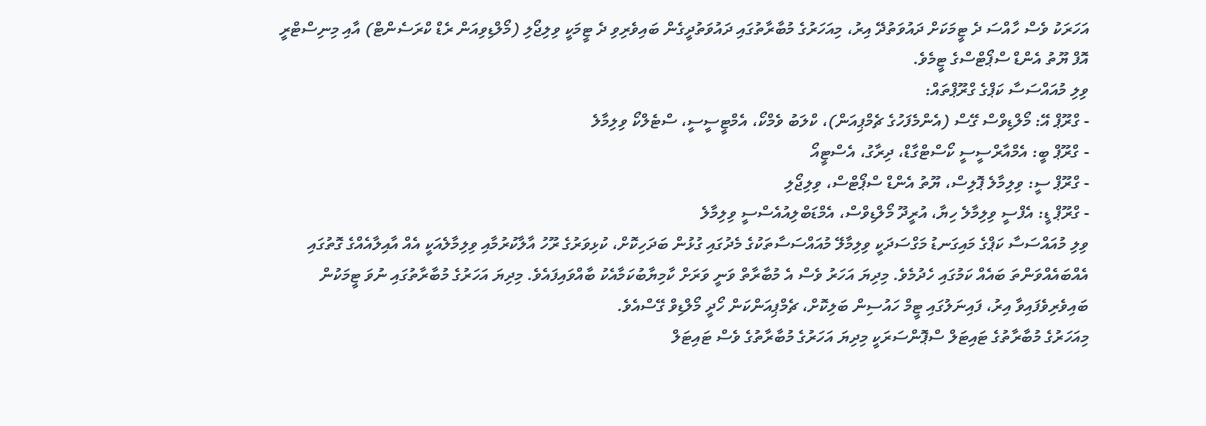އަހަރަކު ވެސް ހާއްސަ ދެ ޓީމަކަށް ދައުވަތުދޭ އިރު، މިއަހަރުގެ މުބާރާތުގައި ދައުވަތުދީގެން ބައިވެރިވި ދެ ޓީމަކީ ވިލިޖޯލި (މޯލްޑިވިއަން ރެޑް ކްރަސެންޓް) އާއި މިނިސްޓްރީ އޮފް ޔޫތު އެންޑް ސްޕޯޓްސްގެ ޓީމެވެ.
ވިލި މުއައްސަސާ ކަޕްގެ ގްރޫޕްތައް:
- ގްރޫޕް އޭ: މޯލްޑިވްސް ގޭސް (އެންމެފަހުގެ ޗެމްޕިއަން)، ކްލަބު ވެމްކޯ، އެމްޓީސީސީ، ސްޓެލްކޯ ވިލިމާލެ
- ގްރޫޕް ބީ: އެމްއާރްސީސީ ކޯސްޓްގާޑް، ދިރާގު، އެސްޓީއޯ
- ގްރޫޕް ސީ: ވިލިމާލެ ޕޮލިސް، ޔޫތު އެންޑް ސްޕޯޓްސް، ވިލިޖޯލި
- ގްރޫޕް ޑީ: އެފްސީ ވިލިމާލެ ހިޔާ، އުރީދޫ މޯލްޑިވްސް، އެމްޑަބްލިއުއެސްސީ ވިލިމާލެ
ވިލި މުއައްސަސާ ކަޕްގެ މައިގަނޑު މަގްސަދަކީ ވިލިމާލޭ މުއައްސަސާތަކުގެ މެދުގައި ގުޅުން ބަދަހިކޮށް، ކުޅިވަރުގެ ރޫހު އާލާކުރުމާއި ވިލިމާލެއަކީ އެއް އާއިލާއެއްގެ ގޮތުގައި އެއްބައެއްވަންތަ ބައެއް ކަމުގައި ހެދުމެވެ. މިދިޔަ އަހަރު ވެސް އެ މުބާރާތް ވަނީ ވަރަށް ކާމިޔާބުކަމާއެކު ބާއްވައިފައެވެ. މިދިޔަ އަހަރުގެ މުބާރާތުގައި ނުވަ ޓީމަކުން ބައިވެރިވެފައިވާ އިރު، ފައިނަލުގައި ޓީމް ހައުސިން ބަލިކޮށް، ޗެމްޕިއަންކަން ހޯދީ މޯލްޑިވް ގޭސްއެވެ.
މިއަހަރުގެ މުބާރާތުގެ ޓައިޓަލް ސްޕޮންސަރަކީ މިދިޔަ އަހަރުގެ މުބާރާތުގެ ވެސް ޓައިޓަލް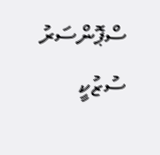ސްޕޮންސަރު ސުޒުކީ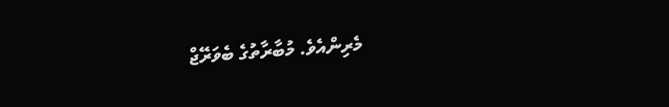މެރިންއެވެ. މުބާރާތުގެ ބެވަރޭޖް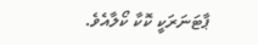ޕާޓަނަރަކީ ކޮކާ ކޯލާއެވެ.